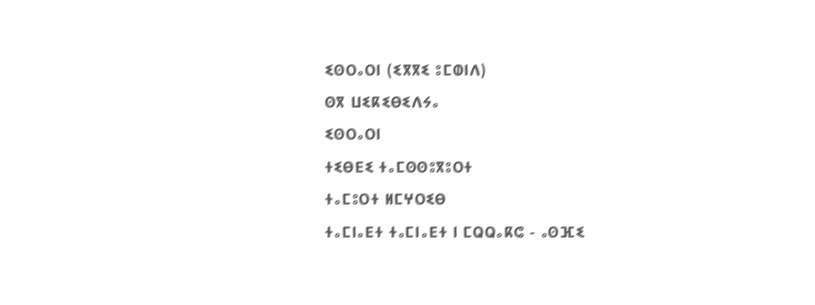ⵉⵙⵔⴰⵔⵏ (ⵉⴳⴳⵉ ⵓⵎⵀⵏⴷ)
ⵙⴳ ⵡⵉⴽⵉⴱⵉⴷⵢⴰ
ⵉⵙⵔⴰⵔⵏ
ⵜⵉⴱⴹⵉ ⵜⴰⵎⵙⵙⵓⴳⵓⵔⵜ
ⵜⴰⵎⵓⵔⵜ ⵍⵎⵖⵔⵉⴱ
ⵜⴰⵎⵏⴰⴹⵜ ⵜⴰⵎⵏⴰⴹⵜ ⵏ ⵎⵕⵕⴰⴽⵛ - ⴰⵙⴼⵉ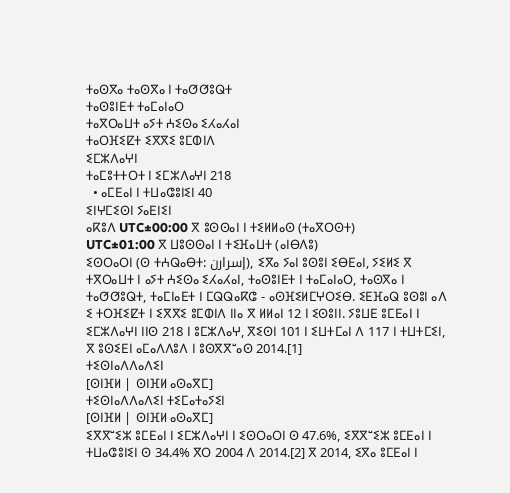ⵜⴰⵙⴳⴰ ⵜⴰⵙⴳⴰ ⵏ ⵜⴰⵚⵚⵓⵕⵜ
ⵜⴰⵙⵓⵏⴹⵜ ⵜⴰⵎⴰⵏⴰⵔ
ⵜⴰⴳⵔⴰⵡⵜ ⴰⵢⵜ ⵄⵉⵙⴰ ⵉⵃⴰⵃⴰⵏ
ⵜⴰⵔⴼⵉⵇⵜ ⵉⴳⴳⵉ ⵓⵎⵀⵏⴷ
ⵉⵎⵣⴷⴰⵖⵏ
ⵜⴰⵎⵓⵜⵜⵔⵜ ⵏ ⵉⵎⵣⴷⴰⵖⵏ 218
  • ⴰⵎⴹⴰⵏ ⵏ ⵜⵡⴰⵛⵓⵏⵉⵏ 40
ⵉⵏⵖⵎⵉⵙⵏ ⵢⴰⴹⵏⵉⵏ
ⴰⴽⵓⴷ UTC±00:00 ⴳ ⵓⵙⵙⴰⵏ ⵏ ⵜⵉⵍⵍⴰⵙ (ⵜⴰⴳⵔⵙⵜ)
UTC±01:00 ⴳ ⵡⵓⵙⵙⴰⵏ ⵏ ⵜⵉⴼⴰⵡⵜ (ⴰⵏⴱⴷⵓ)
ⵉⵙⵔⴰⵔⵏ (ⵙ ⵜⵄⵕⴰⴱⵜ: إسرارن), ⵉⴳⴰ ⵢⴰⵏ ⵓⵙⵓⵏ ⵉⴱⴹⴰⵏ, ⵢⵉⵍⵉ ⴳ ⵜⴳⵔⴰⵡⵜ ⵏ ⴰⵢⵜ ⵄⵉⵙⴰ ⵉⵃⴰⵃⴰⵏ, ⵜⴰⵙⵓⵏⴹⵜ ⵏ ⵜⴰⵎⴰⵏⴰⵔ, ⵜⴰⵙⴳⴰ ⵏ ⵜⴰⵚⵚⵓⵕⵜ, ⵜⴰⵎⵏⴰⴹⵜ ⵏ ⵎⵕⵕⴰⴽⵛ - ⴰⵙⴼⵉⵍⵎⵖⵔⵉⴱ. ⵉⴹⴼⴰⵕ ⵓⵙⵓⵏ ⴰⴷ ⵉ ⵜⵔⴼⵉⵇⵜ ⵏ ⵉⴳⴳⵉ ⵓⵎⵀⵏⴷ ⵏⵏⴰ ⴳ ⵍⵍⴰⵏ 12 ⵏ ⵉⵙⵓⵏⵏ. ⵢⵓⵡⴹ ⵓⵎⴹⴰⵏ ⵏ ⵉⵎⵣⴷⴰⵖⵏ ⵏⵏⵙ 218 ⵏ ⵓⵎⵣⴷⴰⵖ, ⴳⵉⵙⵏ 101 ⵏ ⵉⵡⵜⵎⴰⵏ ⴷ 117 ⵏ ⵜⵡⵜⵎⵉⵏ, ⴳ ⵓⵙⵉⴹⵏ ⴰⵎⴰⴷⴷⵓⴷ ⵏ ⵓⵙⴳⴳⵯⴰⵙ 2014.[1]
ⵜⵉⵙⵏⴰⴷⴷⴰⴷⵉⵏ
[ⵙⵏⴼⵍ | ⵙⵏⴼⵍ ⴰⵙⴰⴳⵎ]
ⵜⵉⵙⵏⴰⴷⴷⴰⴷⵉⵏ ⵜⵉⵎⴰⵜⴰⵢⵉⵏ
[ⵙⵏⴼⵍ | ⵙⵏⴼⵍ ⴰⵙⴰⴳⵎ]
ⵉⴳⴳⵯⵉⵣ ⵓⵎⴹⴰⵏ ⵏ ⵉⵎⵣⴷⴰⵖⵏ ⵏ ⵉⵙⵔⴰⵔⵏ ⵙ 47.6%, ⵉⴳⴳⵯⵉⵣ ⵓⵎⴹⴰⵏ ⵏ ⵜⵡⴰⵛⵓⵏⵉⵏ ⵙ 34.4% ⴳⵔ 2004 ⴷ 2014.[2] ⴳ 2014, ⵉⴳⴰ ⵓⵎⴹⴰⵏ ⵏ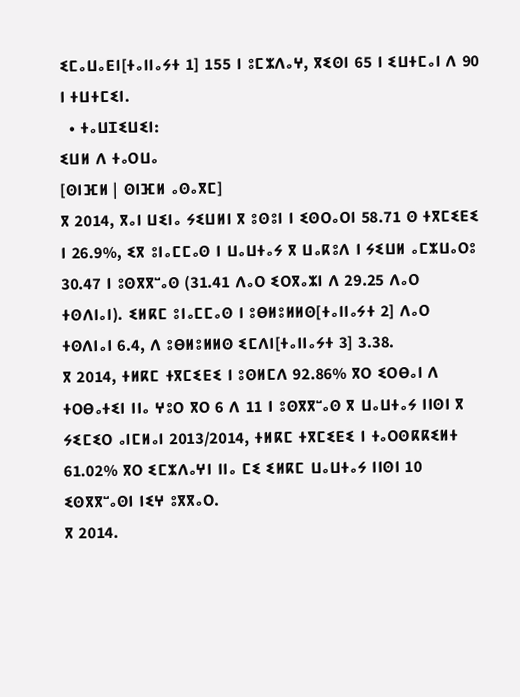ⵉⵎⴰⵡⴰⴹⵏ[ⵜⴰⵏⵏⴰⵢⵜ 1] 155 ⵏ ⵓⵎⵣⴷⴰⵖ, ⴳⵉⵙⵏ 65 ⵏ ⵉⵡⵜⵎⴰⵏ ⴷ 90 ⵏ ⵜⵡⵜⵎⵉⵏ.
  • ⵜⴰⵡⵊⵉⵡⵉⵏ:
ⵉⵡⵍ ⴷ ⵜⴰⵔⵡⴰ
[ⵙⵏⴼⵍ | ⵙⵏⴼⵍ ⴰⵙⴰⴳⵎ]
ⴳ 2014, ⴳⴰⵏ ⵡⵉⵏⴰ ⵢⵉⵡⵍⵏ ⴳ ⵓⵙⵓⵏ ⵏ ⵉⵙⵔⴰⵔⵏ 58.71 ⵙ ⵜⴳⵎⵉⴹⵉ ⵏ 26.9%, ⵉⴳ ⵓⵏⴰⵎⵎⴰⵙ ⵏ ⵡⴰⵡⵜⴰⵢ ⴳ ⵡⴰⴽⵓⴷ ⵏ ⵢⵉⵡⵍ ⴰⵎⵣⵡⴰⵔⵓ 30.47 ⵏ ⵓⵙⴳⴳⵯⴰⵙ (31.41 ⴷⴰⵔ ⵉⵔⴳⴰⵣⵏ ⴷ 29.25 ⴷⴰⵔ ⵜⵙⴷⵏⴰⵏ). ⵉⵍⴽⵎ ⵓⵏⴰⵎⵎⴰⵙ ⵏ ⵓⴱⵍⵓⵍⵍⵙ[ⵜⴰⵏⵏⴰⵢⵜ 2] ⴷⴰⵔ ⵜⵙⴷⵏⴰⵏ 6.4, ⴷ ⵓⴱⵍⵓⵍⵍⵙ ⵉⵎⴷⵏ[ⵜⴰⵏⵏⴰⵢⵜ 3] 3.38.
ⴳ 2014, ⵜⵍⴽⵎ ⵜⴳⵎⵉⴹⵉ ⵏ ⵓⵙⵍⵎⴷ 92.86% ⴳⵔ ⵉⵔⴱⴰⵏ ⴷ ⵜⵔⴱⴰⵜⵉⵏ ⵏⵏⴰ ⵖⵓⵔ ⴳⵔ 6 ⴷ 11 ⵏ ⵓⵙⴳⴳⵯⴰⵙ ⴳ ⵡⴰⵡⵜⴰⵢ ⵏⵏⵙⵏ ⴳ ⵢⵉⵎⵉⵔ ⴰⵏⵎⵍⴰⵏ 2013/2014, ⵜⵍⴽⵎ ⵜⴳⵎⵉⴹⵉ ⵏ ⵜⴰⵔⵙⴽⴽⵉⵍⵜ 61.02% ⴳⵔ ⵉⵎⵣⴷⴰⵖⵏ ⵏⵏⴰ ⵎⵉ ⵉⵍⴽⵎ ⵡⴰⵡⵜⴰⵢ ⵏⵏⵙⵏ 10 ⵉⵙⴳⴳⵯⴰⵙⵏ ⵏⵉⵖ ⵓⴳⴳⴰⵔ.
ⴳ 2014.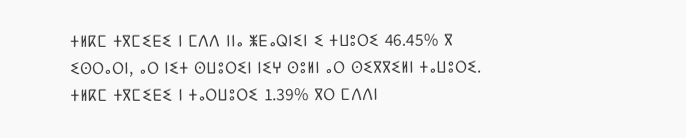ⵜⵍⴽⵎ ⵜⴳⵎⵉⴹⵉ ⵏ ⵎⴷⴷ ⵏⵏⴰ ⵥⴹⴰⵕⵏⵉⵏ ⵉ ⵜⵡⵓⵔⵉ 46.45% ⴳ ⵉⵙⵔⴰⵔⵏ, ⴰⵔ ⵏⵉⵜ ⵙⵡⵓⵔⵉⵏ ⵏⵉⵖ ⵙⵓⵍⵏ ⴰⵔ ⵙⵉⴳⴳⵉⵍⵏ ⵜⴰⵡⵓⵔⵉ. ⵜⵍⴽⵎ ⵜⴳⵎⵉⴹⵉ ⵏ ⵜⴰⵔⵡⵓⵔⵉ 1.39% ⴳⵔ ⵎⴷⴷⵏ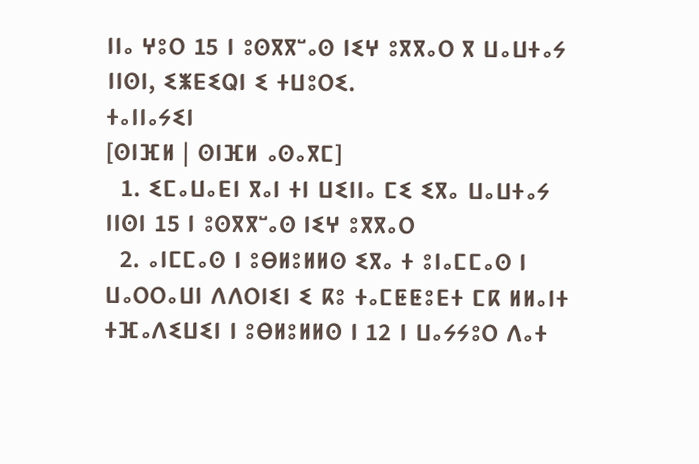ⵏⵏⴰ ⵖⵓⵔ 15 ⵏ ⵓⵙⴳⴳⵯⴰⵙ ⵏⵉⵖ ⵓⴳⴳⴰⵔ ⴳ ⵡⴰⵡⵜⴰⵢ ⵏⵏⵙⵏ, ⵉⵥⴹⵉⵕⵏ ⵉ ⵜⵡⵓⵔⵉ.
ⵜⴰⵏⵏⴰⵢⵉⵏ
[ⵙⵏⴼⵍ | ⵙⵏⴼⵍ ⴰⵙⴰⴳⵎ]
  1. ⵉⵎⴰⵡⴰⴹⵏ ⴳⴰⵏ ⵜⵏ ⵡⵉⵏⵏⴰ ⵎⵉ ⵉⴳⴰ ⵡⴰⵡⵜⴰⵢ ⵏⵏⵙⵏ 15 ⵏ ⵓⵙⴳⴳⵯⴰⵙ ⵏⵉⵖ ⵓⴳⴳⴰⵔ
  2. ⴰⵏⵎⵎⴰⵙ ⵏ ⵓⴱⵍⵓⵍⵍⵙ ⵉⴳⴰ ⵜ ⵓⵏⴰⵎⵎⴰⵙ ⵏ ⵡⴰⵔⵔⴰⵡⵏ ⴷⴷⵔⵏⵉⵏ ⵉ ⴽⵓ ⵜⴰⵎⵟⵟⵓⴹⵜ ⵎⴽ ⵍⵍⴰⵏⵜ ⵜⴼⴰⴷⵉⵡⵉⵏ ⵏ ⵓⴱⵍⵓⵍⵍⵙ ⵏ 12 ⵏ ⵡⴰⵢⵢⵓⵔ ⴷⴰⵜ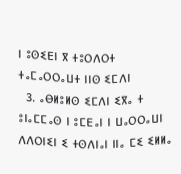ⵏ ⵓⵙⵉⴹⵏ ⴳ ⵜⵓⵔⴷⵔⵜ ⵜⴰⵎⴰⵔⵔⴰⵡⵜ ⵏⵏⵙ ⵉⵎⴷⵏ
  3. ⴰⴱⵍⵓⵍⵙ ⵉⵎⴷⵏ ⵉⴳⴰ ⵜ ⵓⵏⴰⵎⵎⴰⵙ ⵏ ⵓⵎⴹⴰⵏ ⵏ ⵡⴰⵔⵔⴰⵡⵏ ⴷⴷⵔⵏⵉⵏ ⵉ ⵜⵙⴷⵏⴰⵏ ⵏⵏⴰ ⵎⵉ ⵉⵍⵍⴰ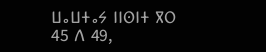ⵡⴰⵡⵜⴰⵢ ⵏⵏⵙⵏⵜ ⴳⵔ 45 ⴷ 49,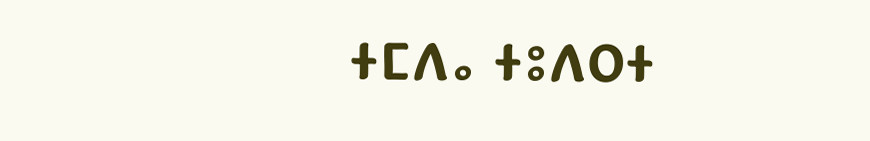ⵜⵎⴷⴰ ⵜⵓⴷⵔⵜ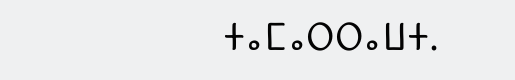ⵜⴰⵎⴰⵔⵔⴰⵡⵜ.